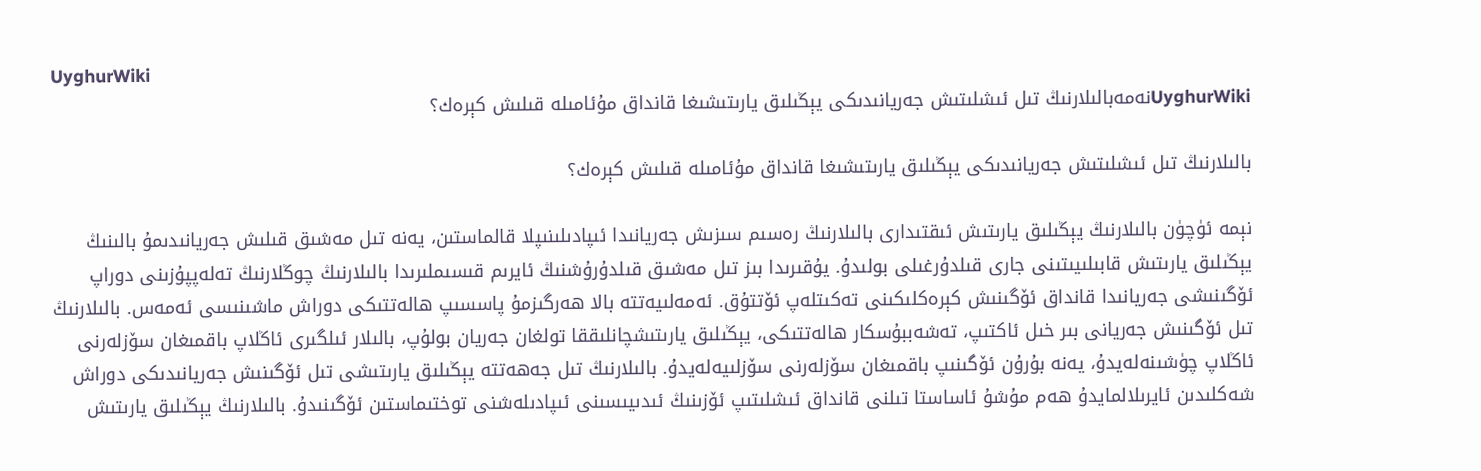UyghurWiki
UyghurWikiنەمەبالىلارنىڭ تىل ئىشلىتىش جەريانىدىكى يېڭىلىق يارىتىشىغا قانداق مۇئامىلە قىلىش كېرەك؟

بالىلارنىڭ تىل ئىشلىتىش جەريانىدىكى يېڭىلىق يارىتىشىغا قانداق مۇئامىلە قىلىش كېرەك؟

نېمە ئۈچۈن بالىلارنىڭ يېڭىلىق يارىتىش ئىقتىدارى بالىلارنىڭ رەسىم سىزىش جەريانىدا ئىپادىلىنىپلا قالماستىن، يەنە تىل مەشىق قىلىش جەريانىدىمۇ بالىنىڭ يېڭىلىق يارىتىش قابىلىيىتىنى جارى قىلدۇرغىلى بولىدۇ. يۇقىرىدا بىز تىل مەشىق قىلدۇرۇشنىڭ ئايرىم قىسىملىرىدا بالىلارنىڭ چوڭلارنىڭ تەلەپپۇزىنى دوراپ ئۆگىنىشى جەريانىدا قانداق ئۆگىنىش كېرەكلىكىنى تەكىتلەپ ئۆتتۇق. ئەمەلىيەتتە بالا ھەرگىزمۇ پاسسىپ ھالەتتىكى دوراش ماشىنىسى ئەمەس. بالىلارنىڭ تىل ئۆگىنىش جەريانى بىر خىل ئاكتىپ، تەشەببۇسكار ھالەتتىكى، يېڭىلىق يارىتىشچانلىققا تولغان جەريان بولۇپ، بالىلار ئىلگىرى ئاڭلاپ باقمىغان سۆزلەرنى ئاڭلاپ چۈشىنەلەيدۇ، يەنە بۇرۇن ئۆگىنىپ باقمىغان سۆزلەرنى سۆزلىيەلەيدۇ. بالىلارنىڭ تىل جەھەتتە يېڭىلىق يارىتىشى تىل ئۆگىنىش جەريانىدىكى دوراش شەكلىدىن ئايرىلالمايدۇ ھەم مۇشۇ ئاساستا تىلنى قانداق ئىشلىتىپ ئۆزىنىڭ ئىدىيىسىنى ئىپادىلەشنى توختىماستىن ئۆگىنىدۇ. بالىلارنىڭ يېڭىلىق يارىتىش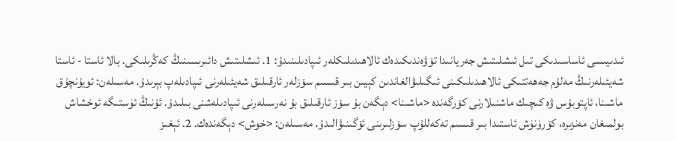ئىدىيىسى ئاساسىدىكى تىل ئىشلىتىش جەريانىدا تۆۋەندىكىدەك ئالاھىدىلىكلەر ئىپادىلىنىدۇ: 1. ئىشلىتىش دائىرىسىنىڭ كەڭرىلىكى. بالا ئاستا - ئاستا شەيئىلەرنىڭ مەلۇم جەھەتتىكى ئالاھىدىلىكىنى ئىگىلىۋالغاندىن كېيىن بىر قىسىم سۆزلەر ئارقىلىق شەيئىلەرنى ئىپادىلەپ بېرىدۇ. مەسىلەن: ئويۇنچۇق ماشىنا، ئاپتوبۇس ۋە كىچىك ماشنىلارنى كۆرگەندە <ماشىنا> دېگەن بۇ سۆز ئارقىلىق بۇ نەرسىلەرنى ئىپادىلەشنى بىلىدۇ. ئۇنىڭ ئۈستىگە ئوخشاش بولمىغان مەنزىرە، كۆرۈنۈش ئاستىدا بىر قىسىم تەكەللۇپ سۆزلىرىنى ئۆگىنىۋالىدۇ. مەسىلەن: <خوش> دېگەندەك. 2. ئېغىز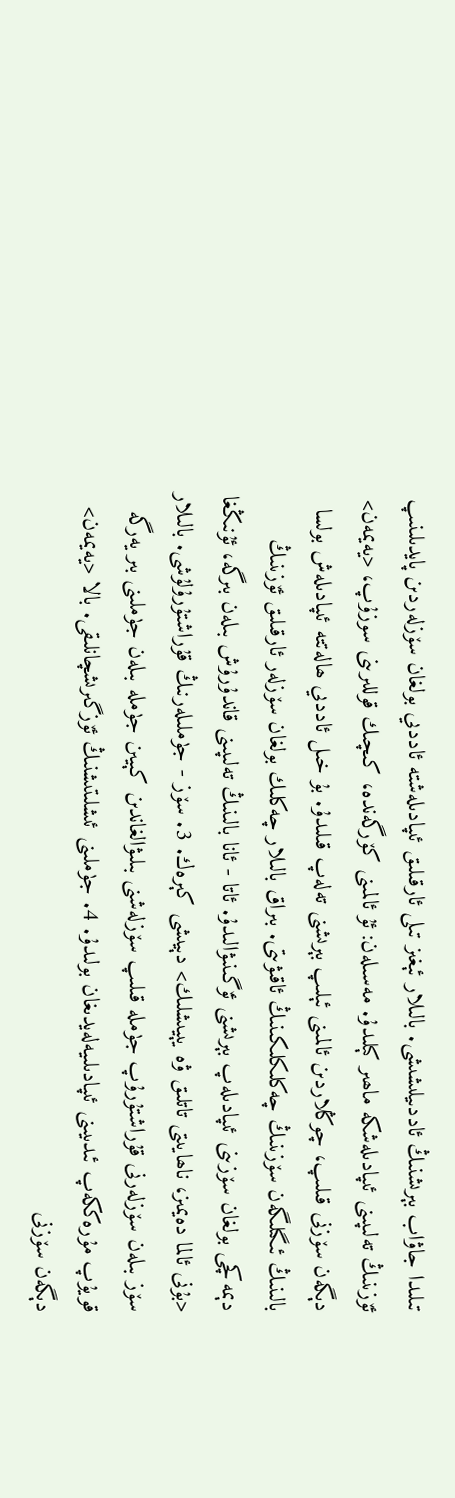تىلىدا جاۋاب بېرىشنىڭ ئاددىيلىشىشى. بالىلار ئېغىز تىلى ئارقىلىق ئىپادىلەشتە ئاددىي بولغان سۆزلەردىن پايدىلىنىپ ئۆزىنىڭ تەلىپىنى ئىپادىلەشكە ماھىر كېلىدۇ. مەسىلەن: ئۇ ئالمىنى كۆرگەندە، كىچىك قوللىرىنى سوزۇپ، <يەيمەن> دېگەن سۆزنى قىلىپ، چوڭلاردىن ئالمىنى ئېلىپ بېرىشنى تەلەپ قىلىدۇ. بۇ خىل ئاددىي ھالەتتە ئىپادىلەش بولسا بالىنىڭ ئىگىلىگەن سۆزىنىڭ چەكلىكلىكىنىڭ ئاقىۋىتى. بىراق بالىلار چەكلىك بولغان سۆزلەر ئارقىلىق ئۆزىنىڭ دېمەكچى بولغان سۆزىنى ئىپادىلەپ بېرىشنى ئۆگىنىۋالىدۇ. ئاتا - ئانا بالىنىڭ تەلىپىنى قاندۇرۇش بىلەن بىرگە، ئۇنىڭغا <بۇنى ئالما دەيمىز، ناھايىتى تاتلىق ۋە يېيىشلىك> دېيىشى كېرەك. 3. سۆز - جۈملىلەرنىڭ قۇراشتۇرۇلۇشى. بالىلار سۆز بىلەن سۆزلەرنى قۇراشتۇرۇپ جۈملە قىلىپ سۆزلەشنى بىلىۋالغاندىن كېيىن جۈملە بىلەن جۈملىنى بىر يەرگە قويۇپ مۇرەككەپ ئىدىيىنى ئىپادىلىيەلەيدىغان بولىدۇ. 4. جۈملىنى ئىشلىتىشنىڭ ئۆزگىرىشچانلىقى. بالا <يەيمەن> دېگەن سۆزنى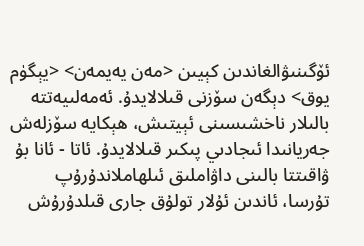ئۆگىنىۋالغاندىن كېيىن <مەن يەيمەن> <يېگۈم يوق> دېگەن سۆزنى قىلالايدۇ. ئەمەلىيەتتە بالىلار ناخشىسىنى ئېيتىش، ھېكايە سۆزلەش جەريانىدا ئىجادىي پىكىر قىلالايدۇ. ئاتا - ئانا بۇ ۋاقىتتا بالىنى داۋاملىق ئىلھاملاندۇرۇپ تۇرسا، ئاندىن ئۇلار تولۇق جارى قىلدۇرۇش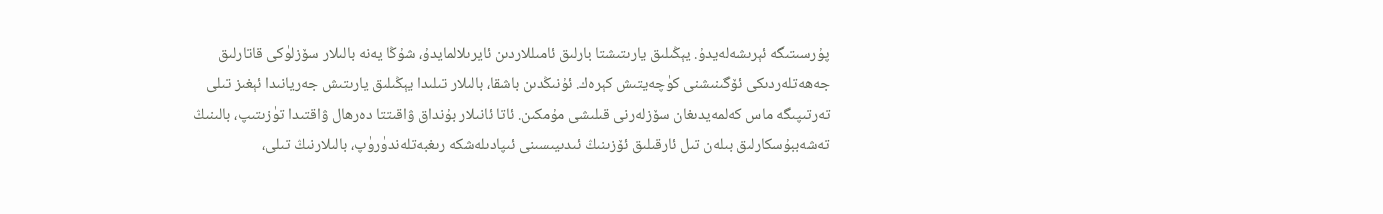پۇرسىتىگە ئېرىشەلەيدۇ. يېڭىلىق يارىتىشتا بارلىق ئامىللاردىن ئايرىلالمايدۇ، شۇڭا يەنە بالىلار سۆزلۈكى قاتارلىق جەھەتلەردىكى ئۆگىنىشنى كۈچەيتىش كېرەك. ئۇنىڭدىن باشقا، بالىلار تىلىدا يېڭىلىق يارىتىش جەريانىدا ئېغىز تىلى تەرتىپىگە ماس كەلمەيدىغان سۆزلەرنى قىلىشى مۇمكىن. ئاتا ئانىلار بۇنداق ۋاقىتتا دەرھال ۋاقتىدا تۈزىتىپ، بالىنىڭ تەشەببۇسكارلىق بىلەن تىل ئارقىلىق ئۆزىنىڭ ئىدىيىسىنى ئىپادىلەشكە رىغبەتلەندۈرۈپ، بالىلارنىڭ تىلى،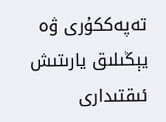تەپەككۇرى ۋە يېڭىلىق يارىتىش ئىقتىدارى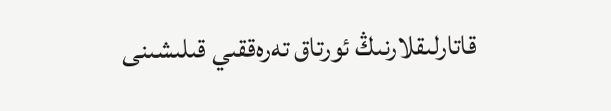قاتارلىقلارنىڭ ئورتاق تەرەققىي قىلىشىنى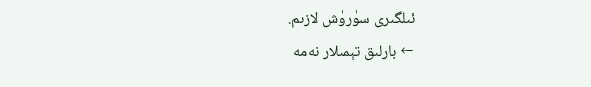ئىلگىرى سۈرۈش لازىم.
← بارلىق تېمىلار نەمە